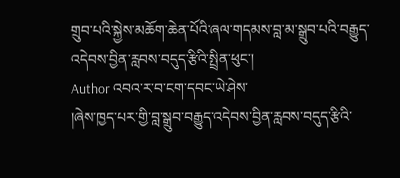གྲུབ་པའི་སྐྱེས་མཆོག་ཆེན་པོའི་ཞལ་གདམས་བླ་མ་སྒྲུབ་པའི་བརྒྱུད་འདེབས་བྱིན་རླབས་བདུད་རྩིའི་སྤྲིན་ཕུང་།
Author འབའ་ར་བ་ངག་དབང་ཡེ་ཤེས་
།ཞེས་ཁྱད་པར་གྱི་བླ་སྒྲུབ་བརྒྱུད་འདེབས་བྱིན་རླབས་བདུད་རྩིའི་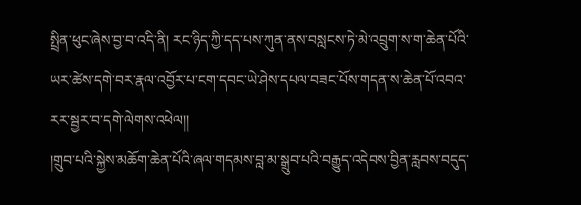སྤྲིན་ཕུང་ཞེས་བྱ་བ་འདི་ནི། རང་ཉིད་ཀྱི་དད་པས་ཀུན་ནས་བསླངས་ཏེ་མེ་འབྲུག་ས་ག་ཆེན་པོའི་ཡར་ཚེས་དགེ་བར་རྣལ་འབྱོར་པ་ངག་དབང་ཡེ་ཤེས་དཔལ་བཟང་པོས་གདན་ས་ཆེན་པོ་འབའ་རར་སྦྱར་བ་དགེ་ལེགས་འཕེལ།།
།གྲུབ་པའི་སྐྱེས་མཆོག་ཆེན་པོའི་ཞལ་གདམས་བླ་མ་སྒྲུབ་པའི་བརྒྱུད་འདེབས་བྱིན་རླབས་བདུད་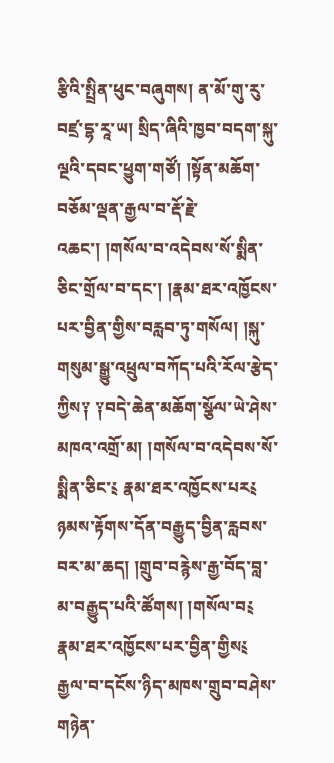རྩིའི་སྤྲིན་ཕུང་བཞུགས། ན་མོ་གུ་རུ་བཛྲ་དྷ་རཱ་ཡ། སྲིད་ཞིའི་ཁྱབ་བདག་སྐུ་ལྔའི་དབང་ཕྱུག་གཙོ། །སྟོན་མཆོག་བཅོམ་ལྡན་རྒྱལ་བ་རྡོ་རྗེ་འཆང་། །གསོལ་བ་འདེབས་སོ་སྨིན་ཅིང་གྲོལ་བ་དང་། །རྣམ་ཐར་འཁྱོངས་པར་བྱིན་གྱིས་བརླབ་ཏུ་གསོལ། །སྐུ་གསུམ་སྒྱུ་འཕྲུལ་བཀོད་པའི་རོལ་རྩེད་ཀྱིས༑ ༑བདེ་ཆེན་མཆོག་སྩོལ་ཡེ་ཤེས་མཁའ་འགྲོ་མ། །གསོལ་བ་འདེབས་སོ་སྨིན་ཅིང་༴ རྣམ་ཐར་འཁྱོངས་པར༴ ཉམས་རྟོགས་དོན་བརྒྱུད་བྱིན་རླབས་བར་མ་ཆད། །གྲུབ་བརྙེས་རྒྱ་བོད་བླ་མ་བརྒྱུད་པའི་ཚོགས། །གསོལ་བ༴ རྣམ་ཐར་འཁྱོངས་པར་བྱིན་གྱིས༴ རྒྱལ་བ་དངོས་ཉིད་མཁས་གྲུབ་བཤེས་གཉེན་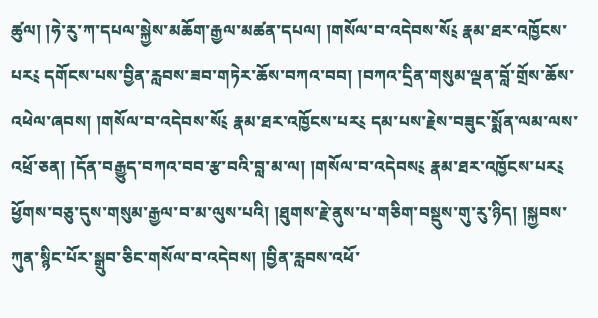ཚུལ། །ཧེ་རུ་ཀ་དཔལ་སྐྱེས་མཆོག་རྒྱལ་མཚན་དཔལ། །གསོལ་བ་འདེབས་སོ༴ རྣམ་ཐར་འཁྱོངས་པར༴ དགོངས་པས་བྱིན་རླབས་ཟབ་གཏེར་ཆོས་བཀའ་བབ། །བཀའ་དྲིན་གསུམ་ལྡན་བློ་གྲོས་ཆོས་འཕེལ་ཞབས། །གསོལ་བ་འདེབས་སོ༴ རྣམ་ཐར་འཁྱོངས་པར༴ དམ་པས་རྗེས་བཟུང་སྨོན་ལམ་ལས་འཕྲོ་ཅན། །དོན་བརྒྱུད་བཀའ་བབ་རྩ་བའི་བླ་མ་ལ། །གསོལ་བ་འདེབས༴ རྣམ་ཐར་འཁྱོངས་པར༴ ཕྱོགས་བཅུ་དུས་གསུམ་རྒྱལ་བ་མ་ལུས་པའི། །ཐུགས་རྗེ་ནུས་པ་གཅིག་བསྡུས་གུ་རུ་ཉིད། །སྐྱབས་ཀུན་སྙིང་པོར་སྒྲུབ་ཅིང་གསོལ་བ་འདེབས། །བྱིན་རླབས་འཕོ་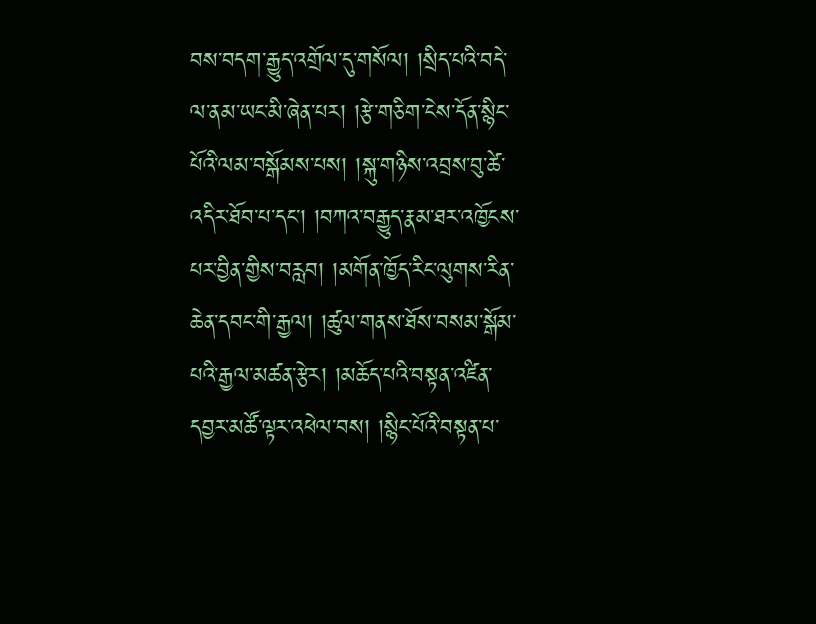བས་བདག་རྒྱུད་འགྲོལ་དུ་གསོལ། །སྲིད་པའི་བདེ་ལ་ནམ་ཡང་མི་ཞེན་པར། །རྩེ་གཅིག་ངེས་དོན་སྙིང་པོའི་ལམ་བསྒོམས་པས། །སྐུ་གཉིས་འབྲས་བུ་ཚེ་འདིར་ཐོབ་པ་དང་། །བཀའ་བརྒྱུད་རྣམ་ཐར་འཁྱོངས་པར་བྱིན་གྱིས་བརླབ། །མགོན་ཁྱོད་རིང་ལུགས་རིན་ཆེན་དབང་གི་རྒྱལ། །ཚུལ་གནས་ཐོས་བསམ་སྒོམ་པའི་རྒྱལ་མཚན་རྩེར། །མཆོད་པའི་བསྟན་འཛིན་དབྱར་མཚོ་ལྟར་འཕེལ་བས། །སྙིང་པོའི་བསྟན་པ་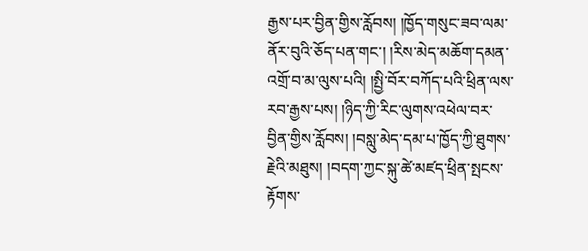རྒྱས་པར་བྱིན་གྱིས་རློབས། །ཁྱོད་གསུང་ཟབ་ལམ་ནོར་བུའི་ཅོད་པན་གང་། །རིས་མེད་མཆོག་དམན་འགྲོ་བ་མ་ལུས་པའི། །སྤྱི་བོར་བཀོད་པའི་ཕྲིན་ལས་རབ་རྒྱས་པས། །ཉིད་ཀྱི་རིང་ལུགས་འཕེལ་བར་བྱིན་གྱིས་རློབས། །བསླུ་མེད་དམ་པ་ཁྱོད་ཀྱི་ཐུགས་རྗེའི་མཐུས། །བདག་ཀྱང་སྐུ་ཚེ་མཛད་ཕྲིན་སྤངས་རྟོགས་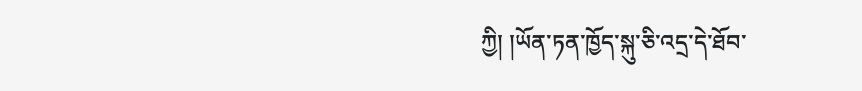ཀྱི། །ཡོན་ཏན་ཁྱོད་སྐུ་ཅི་འདྲ་དེ་ཐོབ་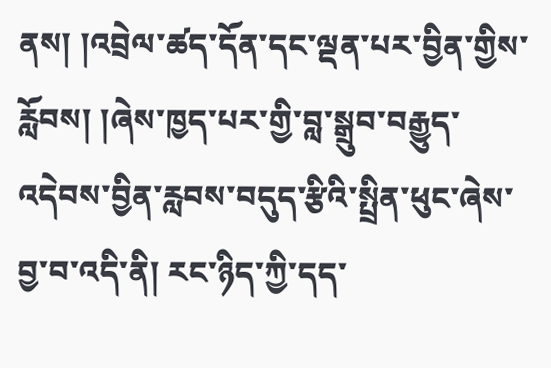ནས། །འབྲེལ་ཚད་དོན་དང་ལྡན་པར་བྱིན་གྱིས་རློབས། །ཞེས་ཁྱད་པར་གྱི་བླ་སྒྲུབ་བརྒྱུད་འདེབས་བྱིན་རླབས་བདུད་རྩིའི་སྤྲིན་ཕུང་ཞེས་བྱ་བ་འདི་ནི། རང་ཉིད་ཀྱི་དད་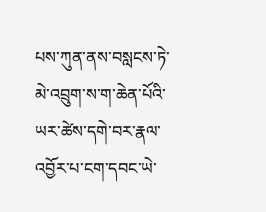པས་ཀུན་ནས་བསླངས་ཏེ་མེ་འབྲུག་ས་ག་ཆེན་པོའི་ཡར་ཚེས་དགེ་བར་རྣལ་འབྱོར་པ་ངག་དབང་ཡེ་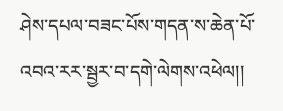ཤེས་དཔལ་བཟང་པོས་གདན་ས་ཆེན་པོ་འབའ་རར་སྦྱར་བ་དགེ་ལེགས་འཕེལ།།